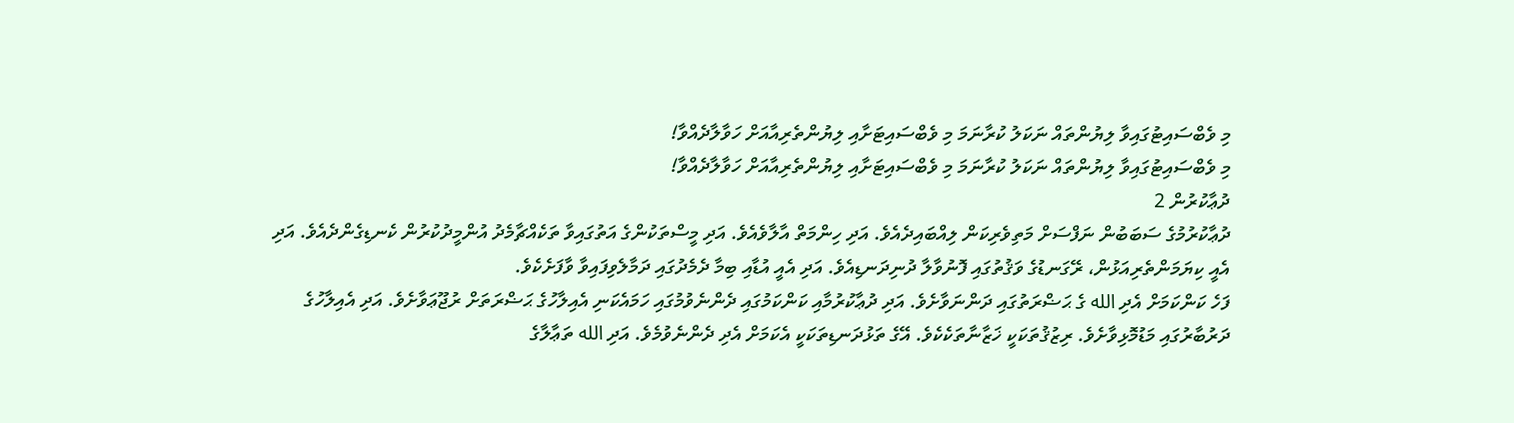މި ވެބްސައިޓުގައިވާ ލިޔުންތައް ނަކަލު ކުރާނަމަ މި ވެބްސައިޓަށާއި ލިޔުންތެރިއާއަށް ހަވާލާދެއްވާ!
މި ވެބްސައިޓުގައިވާ ލިޔުންތައް ނަކަލު ކުރާނަމަ މި ވެބްސައިޓަށާއި ލިޔުންތެރިއާއަށް ހަވާލާދެއްވާ!
ދުޢާކުރުން 2
ދުޢާކުރުމުގެ ސަބަބުން ނަފްސަށް މަތިވެރިކަން ލިއްބައިދެއެވެ. އަދި ހިންމަތް އާލާވެއެވެ. އަދި މީސްތަކުންގެ އަތުގައިވާ ތަކެއްޗާމެދު އުންމީދުކުރުން ކެނޑިގެންދެއެވެ. އަދި އެއީ ކިޔަމަންތެރިއަޅުން، ރޭގަނޑުގެ ވަޤުތުގައި ފޮނުވާލާ ދުނިދަނޑިއެވެ. އަދި އެއީ އުޑާއި ބިމާ ދެމެދުގައި ދަމާލެވިފައިވާ ވާފަށެކެވެ.
ފަހެ ކަންކަމަށް އެދި الله ގެ ޙަޟްރަތުގައި ދަންނަވާށެވެ. އަދި ދުޢާކުރުމާއި ކަންކަމުގައި ދެންނެވުމުގައި ހަމައެކަނި އެއިލާހުގެ ޙަޟްރަތަށް ރުޖޫޢަވާށެވެ. އަދި އެއިލާހުގެ ދަރުބާރުގައި މަޑުމޮޅިވާށެވެ. ރިޒުޤުތަކަކީ ޚަޒާނާތަކެކެވެ. އޭގެ ތަޅުދަނޑިތަކަކީ އެކަމަށް އެދި ދެންނެވުމެވެ. އަދި الله ތަޢާލާގެ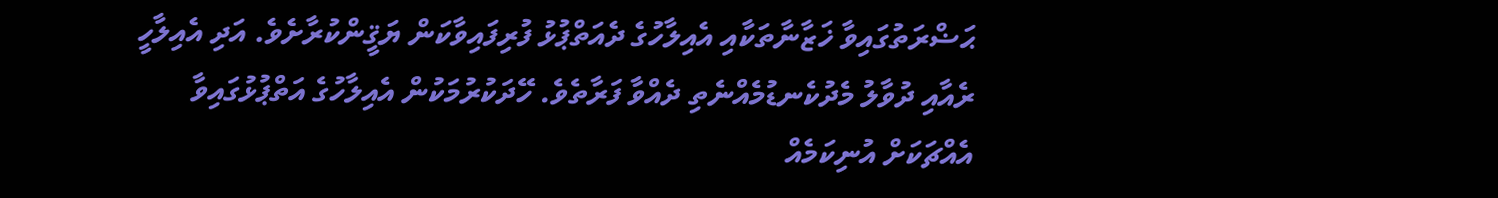ޙަޟްރަތުގައިވާ ޚަޒާނާތަކާއި އެއިލާހުގެ ދެއަތްޕުޅު ފުރިފައިވާކަން ޔަޤީންކުރާށެވެ. އަދި އެއިލާހީ ރެއާއި ދުވާލު މެދުކެނޑުމެއްނެތި ދެއްވާ ފަރާތެވެ. ހޭދަކުރުމަކުން އެއިލާހުގެ އަތްޕުޅުގައިވާ އެއްޗަކަށް އުނިކަމެއް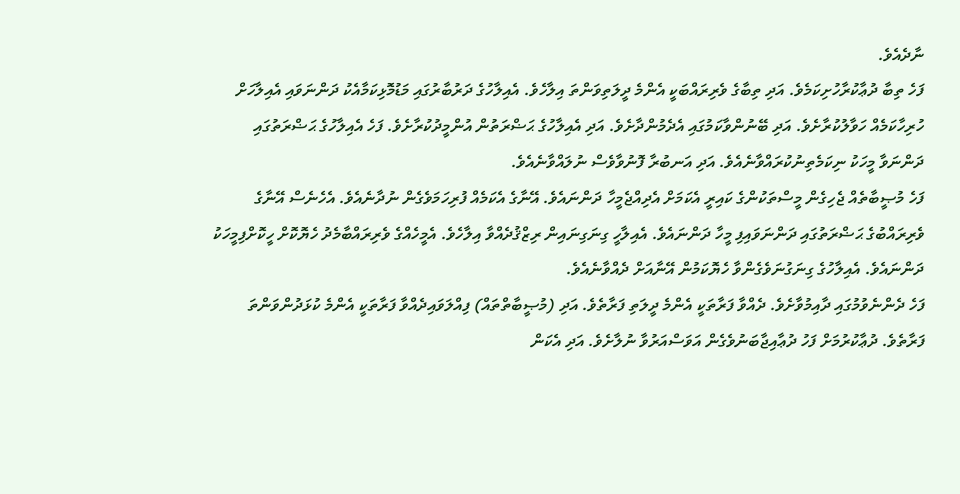ނާދެއެވެ.
ފަހެ ތިބާ ދުޢާކުރާހުށިކަމެވެ. އަދި ތިބާގެ ވެރިރައްބަކީ އެންމެ ދީލަތިވަންތަ އިލާހެވެ. އެއިލާހުގެ ދަރުބާރުގައި މަޑުމޮޅިކަމާއެކު ދަންނަވައި އެއިލާހަށް ހުރިހާކަމެއް ހަވާލުކުރާށެވެ. އަދި ބޭނުންވާކަމުގައި އެދެމުންދާށެވެ. އަދި އެއިލާހުގެ ޙަޟްރަތުން އުންމީދުކުރާށެވެ. ފަހެ އެއިލާހުގެ ޙަޟްރަތުގައި ދަންނަވާ މީހަކު ނިކަމެތިނުކުރައްވާނެއެވެ. އަދި އަނބުރާ ފޮނުވާވެސް ނުލައްވާނެއެވެ.
ފަހެ މުޞީބާތެއް ޖެހިގެން މީސްތަކުންގެ ކައިރީ އެކަމަށް އެދިއްޖެމީހާ ދަންނައެވެ. އޭނާގެ އެކަމެއް ފުރިހަމަވެގެން ނުދާނެއެވެ. އެހެނެސް އޭނާގެ ވެރިރައްބުގެ ޙަޟްރަތުގައި ދަންނަވައިފި މީހާ ދަންނައެވެ. އެއިލާހީ ގިނަގިނައިން ރިޒްޤުދެއްވާ އިލާހެވެ. އެމީހެއްގެ ވެރިރައްބާމެދު ހެޔޮކޮށް ހީކޮށްފިމީހަކު ދަންނައެވެ. އެއިލާހުގެ ގިނަގުނަވެގެންވާ ހެޔޮކަމުން އޭނާއަށް ދެއްވާނެއެވެ.
ފަހެ ދެންނެވުމުގައި ދާއިމުވާށެވެ. ދެއްވާ ފަރާތަކީ އެންމެ ދީލަތި ފަރާތެވެ. އަދި (މުޞީބާތްތައް) ފިއްލަވައިދެއްވާ ފަރާތަކީ އެންމެ ކުޅަދުންވަންތަ ފަރާތެވެ. ދުޢާކުރުމަށް ފަހު ދުޢާއިޖާބަނުވެގެން އަވަސްއަރުވާ ނުލާށެވެ. އަދި އެކަން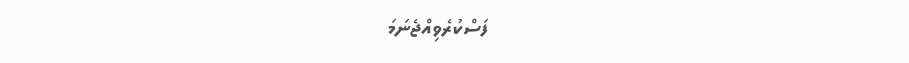ފަސްކުރެވިއްޖެނަމަ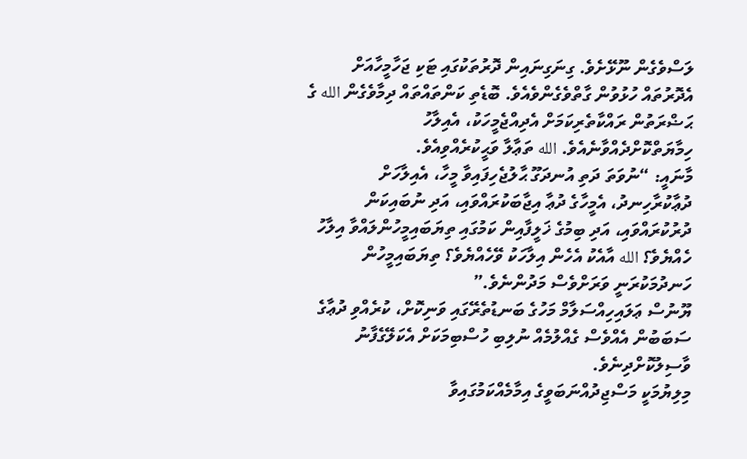ލަސްވެގެން ނޫޅޭށެވެ. ގިނަގިނައިން ދޮރުތަކުގައި ޓަކި ޖަހާމީހާއަށް އެދޮރުތައް ހުޅުވުން ގާތްވެގެންވެއެވެ. ބޮޑެތި ކަންތައްތައް ދިމާވެގެން الله ގެ ޙަޟްރަތުން ރައްކާތެރިކަމަށް އެދިއްޖެމީހަކު، އެއިލާހު ހިމާޔަތްކޮށްދެއްވާނެއެވެ. الله ތަޢާލާ ވަޙީކުރެއްވިއެވެ.
މާނައީ: “ނުވަތަ ދަތި އުނދަގޫ ޙާލުޖެހިފައިވާ މީހާ، އެއިލާހަށް ދުޢާކުރާހިނދު، އެމީހާގެ ދުޢާ އިޖާބަކުރައްވައި، އަދި ނުބައިކަން ދުރުކުރައްވައި، އަދި ބިމުގެ ޚަލީފާއިން ކަމުގައި ތިޔަބައިމީހުންލައްވާ އިލާހު ހެއްޔެވެ؟ الله އާއެކު އެހެން އިލާހަކު ވޭހެއްޔެވެ؟ ތިޔަބައިމީހުން ހަނދުމަކުރަނީ ވަރަށްވެސް މަދުންނެވެ.”
ޔޫނުސް ޢަލައިހިއްސަލާމް މަހުގެ ބަނޑުތެރޭގައި ވަނިކޮށް، ކުރެއްވި ދުޢާގެ ސަބަބުން އެއްވެސް ގެއްލުމެއް ނުލިބި ހުސްބިމަކަށް އެކަލޭގެފާނު ވާސިލުކޮށްދިނެވެ.
މިލިޔުމަކީ މަސްޖިދުއްނަބަވީގެ އިމާމެއްކަމުގައިވާ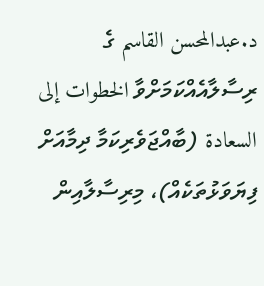د.عبدالمحسن القاسم ގެ ރިސާލާއެއްކަމަށްވާ الخطوات إلى السعادة (ބާއްޖަވެރިކަމާ ދިމާއަށް ފިޔަވަޅުތަކެއް)، މިރިސާލާއިން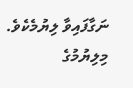ނަގާފައިވާ ލިޔުމެކެވެ.
މިލިޔުމުގެ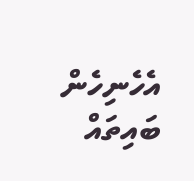އެހެނިހެން ބައިތައް